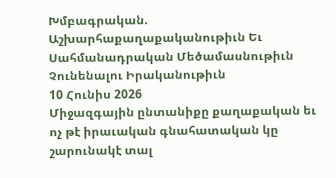Խմբագրական. Աշխարհաքաղաքականութիւն Եւ Սահմանադրական Մեծամասնութիւն Չունենալու Իրականութիւն
10 Հունիս 2026
Միջազգային ընտանիքը քաղաքական եւ ոչ թէ իրաւական գնահատական կը շարունակէ տալ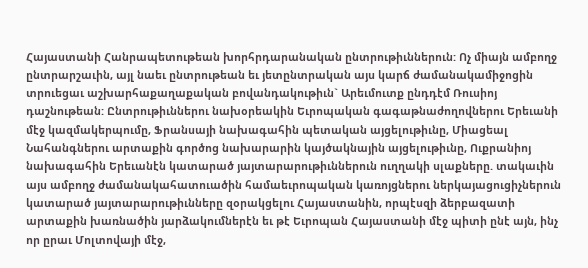Հայաստանի Հանրապետութեան խորհրդարանական ընտրութիւններուն: Ոչ միայն ամբողջ ընտրարշաւին, այլ նաեւ ընտրութեան եւ յետընտրական այս կարճ ժամանակամիջոցին տրուեցաւ աշխարհաքաղաքական բովանդակութիւն` Արեւմուտք ընդդէմ Ռուսիոյ դաշնութեան: Ընտրութիւններու նախօրեակին Եւրոպական գագաթնաժողովներու Երեւանի մէջ կազմակերպումը, Ֆրանսայի նախագահին պետական այցելութիւնը, Միացեալ Նահանգներու արտաքին գործոց նախարարին կայծակնային այցելութիւնը, Ուքրանիոյ նախագահին Երեւանէն կատարած յայտարարութիւններուն ուղղակի սլաքները. տակաւին այս ամբողջ ժամանակահատուածին համաեւրոպական կառոյցներու ներկայացուցիչներուն կատարած յայտարարութիւնները զօրակցելու Հայաստանին, որպէսզի ձերբազատի արտաքին խառնածին յարձակումներէն եւ թէ Եւրոպան Հայաստանի մէջ պիտի ընէ այն, ինչ որ ըրաւ Մոլտովայի մէջ,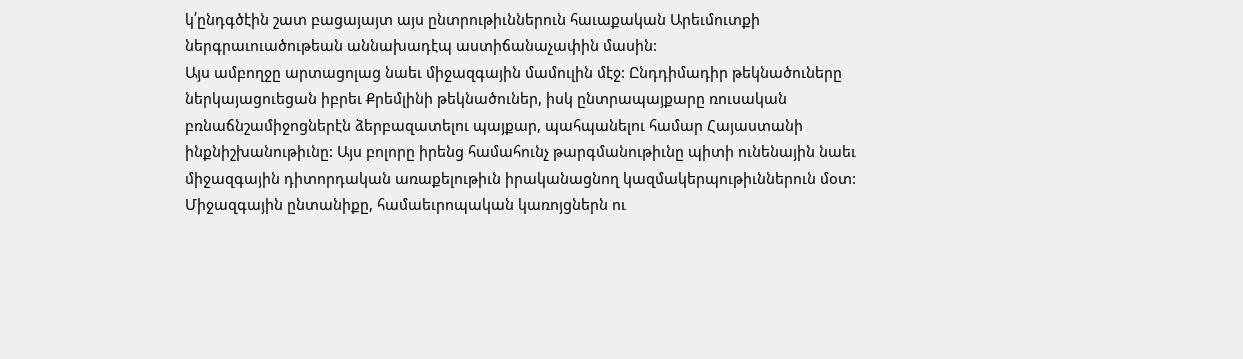կ՛ընդգծէին շատ բացայայտ այս ընտրութիւններուն հաւաքական Արեւմուտքի ներգրաւուածութեան աննախադէպ աստիճանաչափին մասին:
Այս ամբողջը արտացոլաց նաեւ միջազգային մամուլին մէջ: Ընդդիմադիր թեկնածուները ներկայացուեցան իբրեւ Քրեմլինի թեկնածուներ, իսկ ընտրապայքարը ռուսական բռնաճնշամիջոցներէն ձերբազատելու պայքար, պահպանելու համար Հայաստանի ինքնիշխանութիւնը: Այս բոլորը իրենց համահունչ թարգմանութիւնը պիտի ունենային նաեւ միջազգային դիտորդական առաքելութիւն իրականացնող կազմակերպութիւններուն մօտ:
Միջազգային ընտանիքը, համաեւրոպական կառոյցներն ու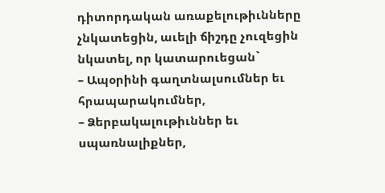դիտորդական առաքելութիւնները չնկատեցին, աւելի ճիշդը չուզեցին նկատել, որ կատարուեցան`
– Ապօրինի գաղտնալսումներ եւ հրապարակումներ,
– Ձերբակալութիւններ եւ սպառնալիքներ,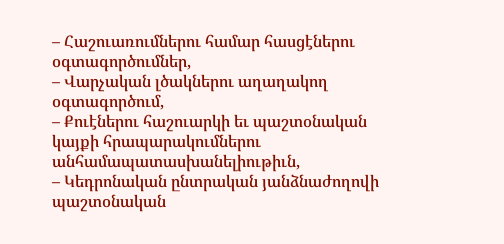– Հաշուառումներու համար հասցէներու օգտագործումներ,
– Վարչական լծակներու աղաղակող օգտագործում,
– Քուէներու հաշուարկի եւ պաշտօնական կայքի հրապարակումներու անհամապատասխանելիութիւն,
– Կեդրոնական ընտրական յանձնաժողովի պաշտօնական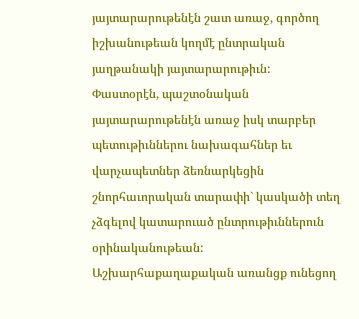յայտարարութենէն շատ առաջ, գործող իշխանութեան կողմէ ընտրական յաղթանակի յայտարարութիւն:
Փաստօրէն, պաշտօնական յայտարարութենէն առաջ իսկ տարբեր պետութիւններու նախագահներ եւ վարչապետներ ձեռնարկեցին շնորհաւորական տարափի` կասկածի տեղ չձգելով կատարուած ընտրութիւններուն օրինականութեան:
Աշխարհաքաղաքական առանցք ունեցող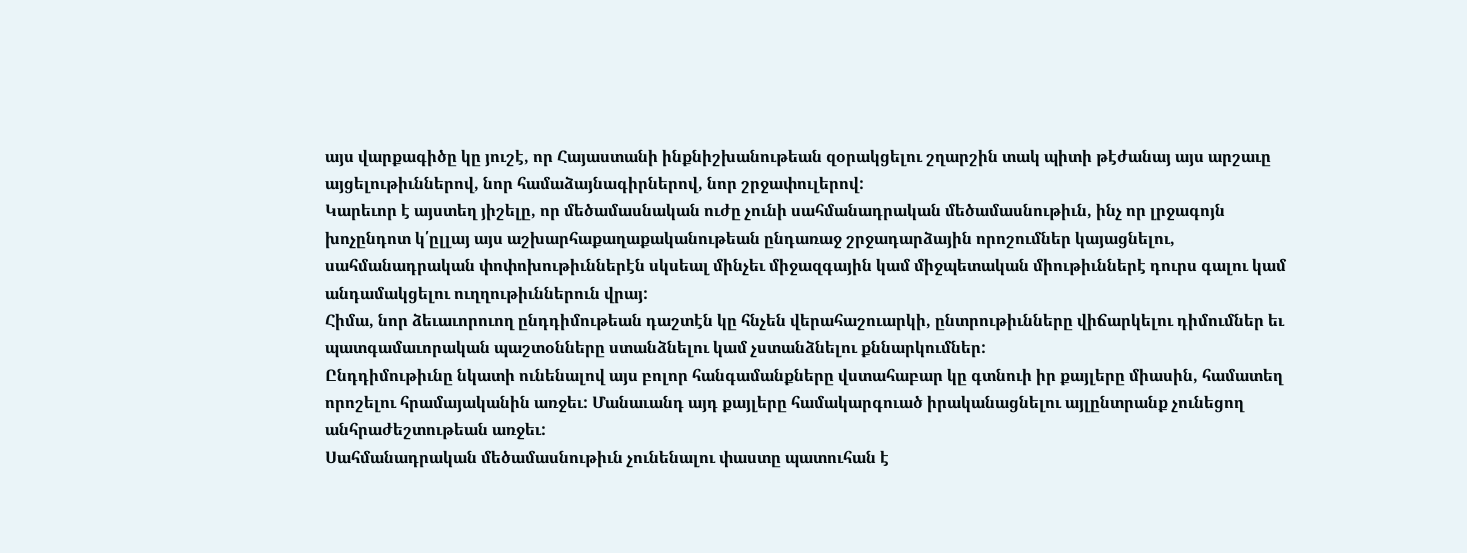այս վարքագիծը կը յուշէ, որ Հայաստանի ինքնիշխանութեան զօրակցելու շղարշին տակ պիտի թէժանայ այս արշաւը այցելութիւններով, նոր համաձայնագիրներով, նոր շրջափուլերով:
Կարեւոր է այստեղ յիշելը, որ մեծամասնական ուժը չունի սահմանադրական մեծամասնութիւն, ինչ որ լրջագոյն խոչընդոտ կ՛ըլլայ այս աշխարհաքաղաքականութեան ընդառաջ շրջադարձային որոշումներ կայացնելու, սահմանադրական փոփոխութիւններէն սկսեալ մինչեւ միջազգային կամ միջպետական միութիւններէ դուրս գալու կամ անդամակցելու ուղղութիւններուն վրայ:
Հիմա, նոր ձեւաւորուող ընդդիմութեան դաշտէն կը հնչեն վերահաշուարկի, ընտրութիւնները վիճարկելու դիմումներ եւ պատգամաւորական պաշտօնները ստանձնելու կամ չստանձնելու քննարկումներ:
Ընդդիմութիւնը նկատի ունենալով այս բոլոր հանգամանքները վստահաբար կը գտնուի իր քայլերը միասին, համատեղ որոշելու հրամայականին առջեւ: Մանաւանդ այդ քայլերը համակարգուած իրականացնելու այլընտրանք չունեցող անհրաժեշտութեան առջեւ:
Սահմանադրական մեծամասնութիւն չունենալու փաստը պատուհան է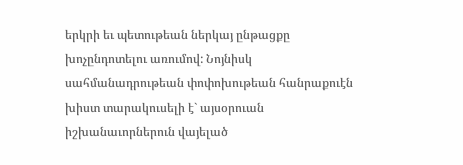երկրի եւ պետութեան ներկայ ընթացքը խոչընդոտելու առումով: Նոյնիսկ սահմանադրութեան փոփոխութեան հանրաքուէն խիստ տարակուսելի է` այսօրուան իշխանաւորներուն վայելած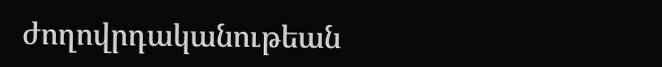ժողովրդականութեան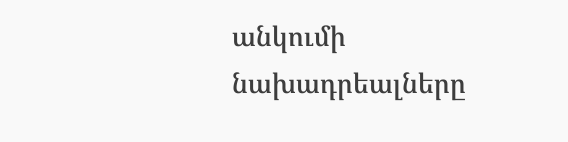անկումի նախադրեալները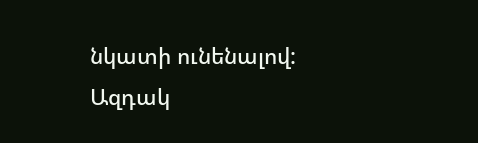նկատի ունենալով:
Ազդակ